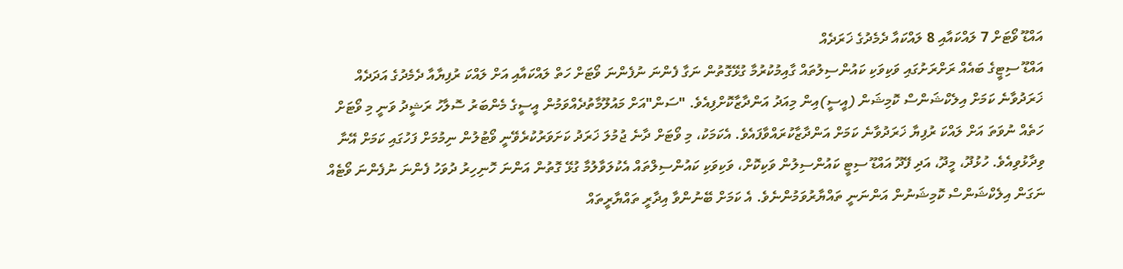އައްޑޫ ވޯޓަށް 7 ލައްކައާއި 8 ލައްކައާ ދެމެދުގެ ޚަރަދެއް
އައްޑޫ ސިޓީގެ ބައެއް ރަށްރަށުގައި ވަކިވަކި ކައުންސިލުތައް ގާއިމުކުރުމާ ގުޅޭގޮތުން ނަގާ ފެންނަ ނުފެންނަ ވޯޓަށް ހަތް ލައްކައާއި އަށް ލައްކަ ރުފިޔާއާ ދެމެދުގެ އަދަދެއް ޚަރަދުވާނެ ކަމަށް އިލެކްޝަންސް ކޮމިޝަން (އީސީ)އިން މިއަދު އަންދާޒާކޮށްފިއެވެ. "ސަން"އަށް މައުލޫމާތުދެއްވަމުން އީސީގެ މެންބަރު ސޮލާހު ރަޝީދު ވަނީ މި ވޯޓަށް ހަތެއް ނުވަތަ އަށް ލައްކަ ރުފިޔާ ޚަރަދުވާނެ ކަމަށް އަންދާޒާކުރައްވާފައެވެ. އެކަމަކު، މި ވޯޓަށް ދާނެ ޖުމުލަ ޚަރަދު ކަށަވަރުކުރެވޭނީ ވޯޓުލުން ނިމުމަށް ފަހުގައި ކަމަށް އޭނާ ވިދާޅުވިއެވެ. ހުޅުދޫ، މީދޫ، އަދި ފޭދޫ އައްޑޫ ސިޓީ ކައުންސިލުން ވަކިކޮށް، ވަކިވަކި ކައުންސިލްތައް އެކުލަވާލުމާ ގުޅޭ ގޮތުން އަންނަ ހޮނިހިރު ދުވަހު ފެންނަ ނުފެންނަ ވޯޓެއް ނަގަން އިލެކްޝަންސް ކޮމިޝަނުން އަންނަނީ ތައްޔާރުވަމުންނެވެ. އެ ކަމަށް ބޭނުންވާ އިދާރީ ތައްޔާރީތައް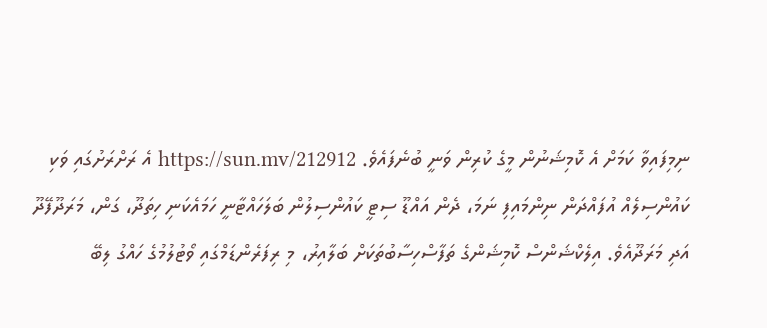ނިމިފައިވާ ކަމަށް އެ ކޮމިޝަނުން މީގެ ކުރިން ވަނީ ބުނެފައެވެ. https://sun.mv/212912 އެ ރަށްރަށުގައި ވަކި ކައުންސިލެއް އުފައްދަން ނިންމައިފި ނަމަ، ދެން އައްޑޫ ސިޓީ ކައުންސިލުން ބަލަހައްޓާނީ ހަމައެކަނި ހިތަދޫ، ގަން، މަރަދޫފޭދޫ އަދި މަރަދޫއެވެ. އިލެކްޝަންސް ކޮމިޝަންގެ ތަފާސްހިސާބުތަކަށް ބަލާއިރު، މި ރިފަރެންޑަމްގައި ވޯޓުލުމުގެ ހައްގު ލިބޭ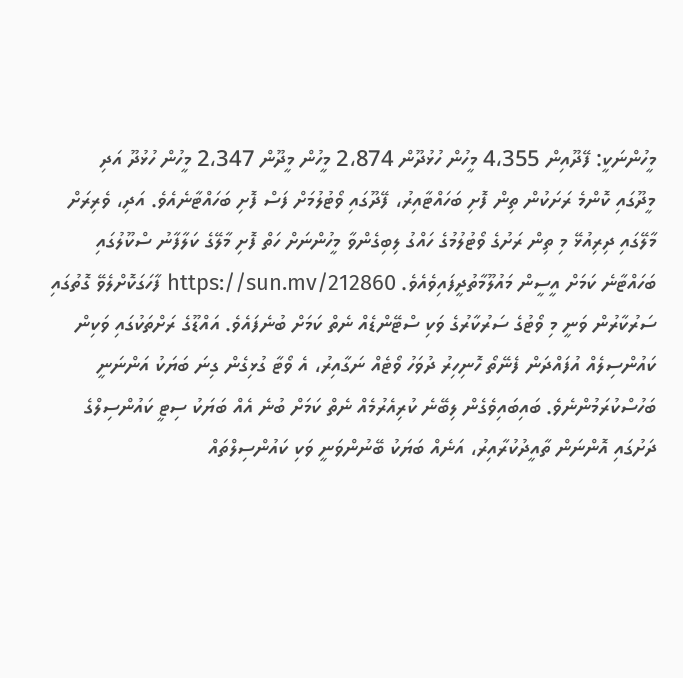މީހުންނަކީ: ފޭދޫއިން 4،355 މީހުން ހުޅުދޫން 2،874 މީހުން މީދޫން 2،347 މީހުން ހުޅުދޫ އަދި މީދޫގައި ކޮންމެ ރަށަކުން ތިން ފޮށި ބަހައްޓާއިރު، ފޭދޫގައި ވޯޓުލުމަށް ފަސް ފޮށި ބަހައްޓާނެއެވެ. އަދި، ވެރިރަށް މާލޭގައި ދިރިއުޅޭ މި ތިން ރަށުގެ ވޯޓުލުމުގެ ހައްގު ލިބިގެންވާ މީހުންނަށް ހަތް ފޮށި މާލޭގެ ކަލާފާނު ސްކޫލުގައި ބަހައްޓާނެ ކަމަށް އީސީން މައުލޫމާތުދީފައިވެއެވެ. https://sun.mv/212860 ފާހަގަކޮށްލެވޭ ގޮތުގައި ސަރުކާރުން ވަނީ މި ވޯޓުގެ ސަރުކާރުގެ ވަކި ސްޓޭންޑެއް ނެތް ކަމަށް ބުނެފައެވެ. އައްޑޫގެ ރަށްތަކުގައި ވަކިން ކައުންސިލެއް އުފައްދަން ފެނޭތޯ ހޮނިހިރު ދުވަހު ވޯޓެއް ނަގާއިރު، އެ ވޯޓާ ގުޅިގެން ގިނަ ބަޔަކު އަންނަނީ ބަހުސްކުރަމުންނެވެ. ބައިބައިވެގެން ލިބޭނެ ކުރިއެރުމެއް ނެތް ކަމަށް ބުނެ އެއް ބަޔަކު ސިޓީ ކައުންސިލްގެ ދަށުގައި އޮންނަން ތާއީދުކުރާއިރު، އަނެއް ބަޔަކު ބޭނުންވަނީ ވަކި ކައުންސިލްތައް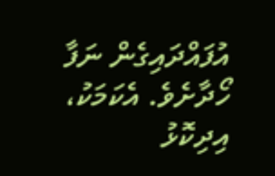އުފައްދައިގެން ނަފާ ހޯދާށެވެ. އެކަމަކު، އިދިކޮޅު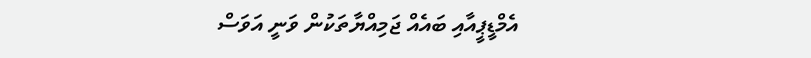އެމްޑީޕީއާއި ބައެއް ޖަމިއްޔާތަކުން ވަނީ އަވަސް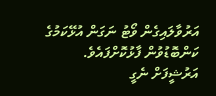އަރުވާލައިގެން ވޯޓު ނަގަން އުޅޭކަމުގެ ކަންބޮޑުވުން ފާޅުކޮށްފައެވެ.
އަރުޝީފަށް ނެގީ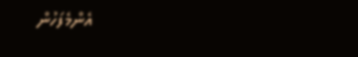އެންމެފަހުން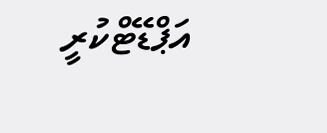އަޕްޑޭޓްކުރީ